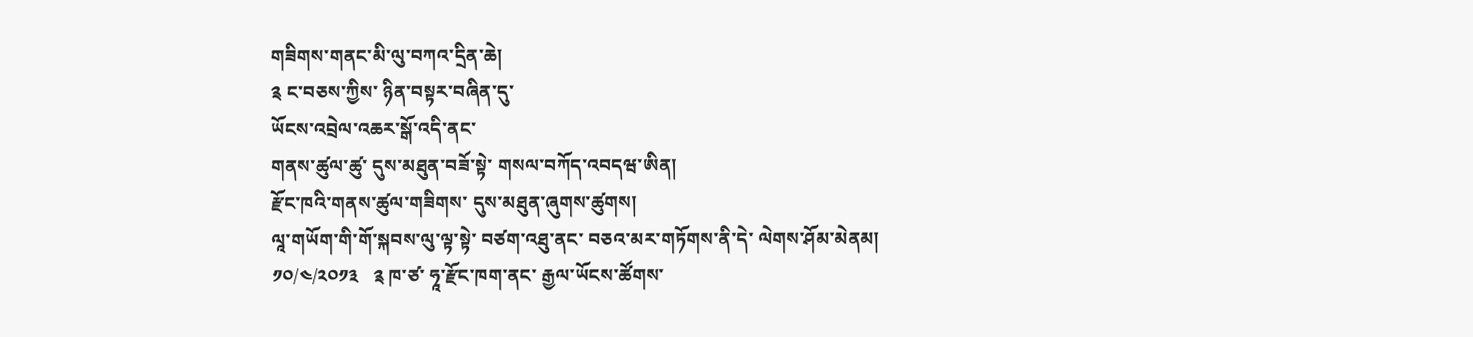གཟིགས་གནང་མི་ལུ་བཀའ་དྲིན་ཆེ།
༉ ང་བཅས་ཀྱིས་ ཉིན་བསྟར་བཞིན་དུ་
ཡོངས་འབྲེལ་འཆར་སྒོ་འདི་ནང་
གནས་ཚུལ་ཚུ་ དུས་མཐུན་བཟོ་སྟེ་ གསལ་བཀོད་འབདཝ་ཨིན།
རྫོང་ཁའི་གནས་ཚུལ་གཟིགས་ དུས་མཐུན་ཞུགས་ཚུགས།
ལཱ་གཡོག་གི་གོ་སྐབས་ལུ་ལྟ་སྟེ་ བཙག་འཐུ་ནང་ བཅའ་མར་གཏོགས་ནི་དེ་ ལེགས་ཤོམ་མེནམ།
༡༠/༤/༢༠༡༣   ༉ ཁ་ཙ་ ཧཱ་རྫོང་ཁག་ནང་ རྒྱལ་ཡོངས་ཚོགས་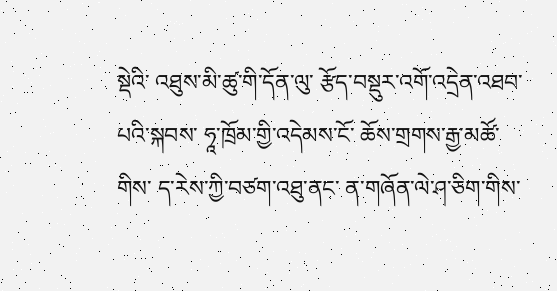སྡེའི་ འཐུས་མི་ཚུ་གི་དོན་ལུ་ རྩོད་བསྡུར་འགོ་འདྲེན་འཐབ་པའི་སྐབས་ ཧཱ་ཁྲོམ་གྱི་འདེམས་ངོ་ ཆོས་གྲགས་རྒྱ་མཚོ་གིས་ ད་རེས་ཀྱི་བཙག་འཐུ་ནང་ ན་གཞོན་ལེ་ཤ་ཅིག་གིས་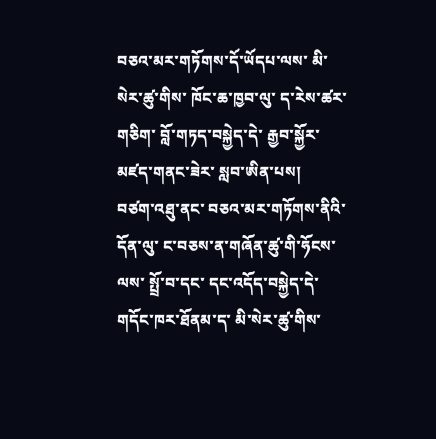བཅའ་མར་གཏོགས་དོ་ཡོདཔ་ལས་ མི་སེར་ཚུ་གིས་ ཁོང་ཆ་ཁྱབ་ལུ་ ད་རེས་ཚར་གཅིག་ བློ་གཏད་བསྐྱེད་དེ་ རྒྱབ་སྐྱོར་མཛད་གནང་ཟེར་ སླབ་ཨིན་པས།
བཙག་འཐུ་ནང་ བཅའ་མར་གཏོགས་ནིའི་དོན་ལུ་ ང་བཅས་ན་གཞོན་ཚུ་གི་ཧོངས་ལས་ སྤྲོ་བ་དང་ དང་འདོད་བསྐྱེད་དེ་ གདོང་ཁར་ཐོནམ་ད་ མི་སེར་ཚུ་གིས་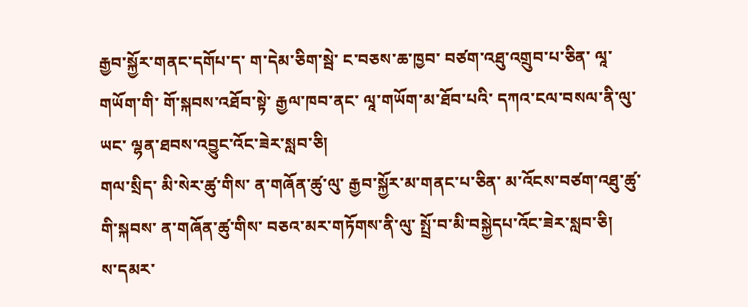རྒྱབ་སྐྱོར་གནང་དགོཔ་ད་ ག་དེམ་ཅིག་སྦེ་ ང་བཅས་ཆ་ཁྱབ་ བཙག་འཐུ་འགྲུབ་པ་ཅིན་ ལཱ་གཡོག་གི་ གོ་སྐབས་འཐོབ་སྟེ་ རྒྱལ་ཁབ་ནང་ ལཱ་གཡོག་མ་ཐོབ་པའི་ དཀའ་ངལ་བསལ་ནི་ལུ་ཡང་ ལྷན་ཐབས་འབྱུང་འོང་ཟེར་སླབ་ཅི།
གལ་སྲིད་ མི་སེར་ཚུ་གིས་ ན་གཞོན་ཚུ་ལུ་ རྒྱབ་སྐྱོར་མ་གནང་པ་ཅིན་ མ་འོངས་བཙག་འཐུ་ཚུ་གི་སྐབས་ ན་གཞོན་ཚུ་གིས་ བཅའ་མར་གཏོགས་ནི་ལུ་ སྤྲོ་བ་མི་བསྐྱེདཔ་འོང་ཟེར་སླབ་ཅི།
ས་དམར་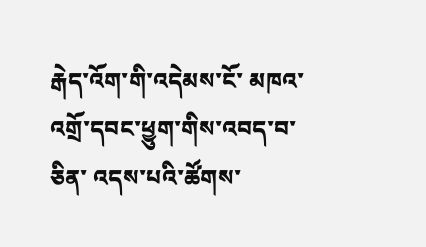རྒེད་འོག་གི་འདེམས་ངོ་ མཁའ་འགྲོ་དབང་ཕྱུག་གིས་འབད་བ་ཅིན་ འདས་པའི་ཚོགས་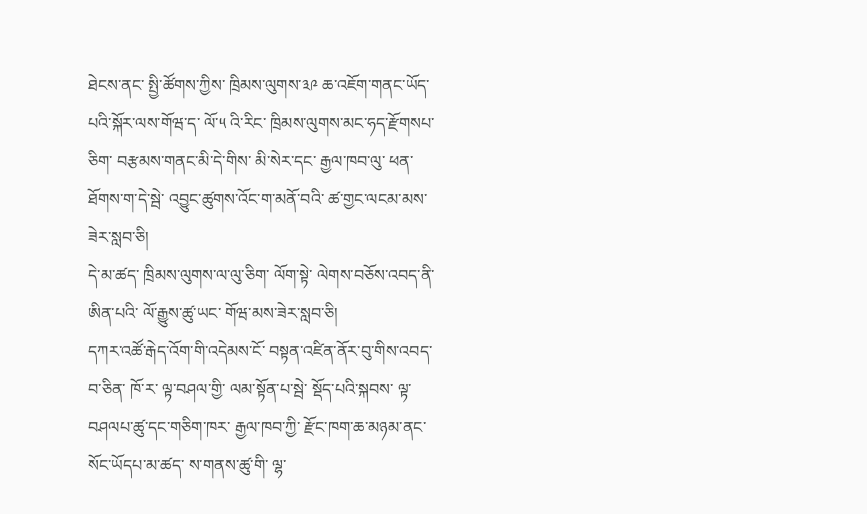ཐེངས་ནང་ སྤྱི་ཚོགས་ཀྱིས་ ཁྲིམས་ལུགས་༣༩ ཆ་འཇོག་གནང་ཡོད་པའི་སྐོར་ལས་གོཝ་ད་ ལོ་༥ འི་རིང་ ཁྲིམས་ལུགས་མང་ཧད་རྫོགསཔ་ཅིག་ བརྩམས་གནང་མི་དེ་གིས་ མི་སེར་དང་ རྒྱལ་ཁབ་ལུ་ ཕན་ཐོགས་ག་དེ་སྦེ་ འབྱུང་ཚུགས་འོང་ག་མནོ་བའི་ ཚ་གྱང་ལངམ་མས་ཟེར་སླབ་ཅི།
དེ་མ་ཚད་ ཁྲིམས་ལུགས་ལ་ལུ་ཅིག་ ལོག་སྟེ་ ལེགས་བཅོས་འབད་ནི་ཨིན་པའི་ ལོ་རྒྱུས་ཚུ་ཡང་ གོཝ་མས་ཟེར་སླབ་ཅི།
དཀར་འཚོ་རྒེད་འོག་གི་འདེམས་ངོ་ བསྟན་འཛིན་ནོར་བུ་གིས་འབད་བ་ཅིན་ ཁོ་ར་ ལྟ་བཤལ་གྱི་ ལམ་སྟོན་པ་སྦེ་ སྡོད་པའི་སྐབས་ ལྟ་བཤལཔ་ཚུ་དང་གཅིག་ཁར་ རྒྱལ་ཁབ་ཀྱི་ རྫོང་ཁག་ཆ་མཉམ་ནང་ སོང་ཡོདཔ་མ་ཚད་ ས་གནས་ཚུ་གི་ ལྷ་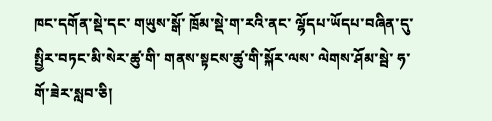ཁང་དགོན་སྡེ་དང་ གཡུས་སྒོ་ ཁྲོམ་སྡེ་ག་རའི་ནང་ ལྷོདཔ་ཡོདཔ་བཞིན་དུ་ སྤྱིར་བཏང་མི་སེར་ཚུ་གི་ གནས་སྟངས་ཚུ་གི་སྐོར་ལས་ ལེགས་ཤོམ་སྦེ་ ཧ་གོ་ཟེར་སླབ་ཅི།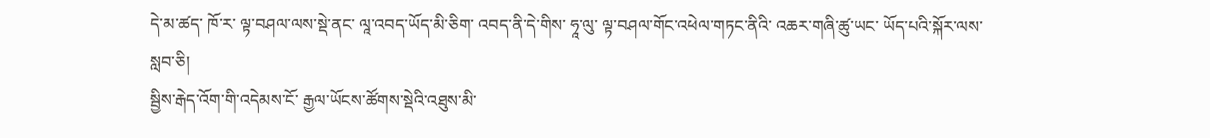དེ་མ་ཚད་ ཁོ་ར་ ལྟ་བཤལ་ལས་སྡེ་ནང་ ལཱ་འབད་ཡོད་མི་ཅིག་ འབད་ནི་དེ་གིས་ ཧཱ་ལུ་ ལྟ་བཤལ་གོང་འཕེལ་གཏང་ནིའི་ འཆར་གཞི་ཚུ་ཡང་ ཡོད་པའི་སྐོར་ལས་སླབ་ཅི།
སྦྱིས་རྒེད་འོག་གི་འདེམས་ངོ་ རྒྱལ་ཡོངས་ཚོགས་སྡེའི་འཐུས་མི་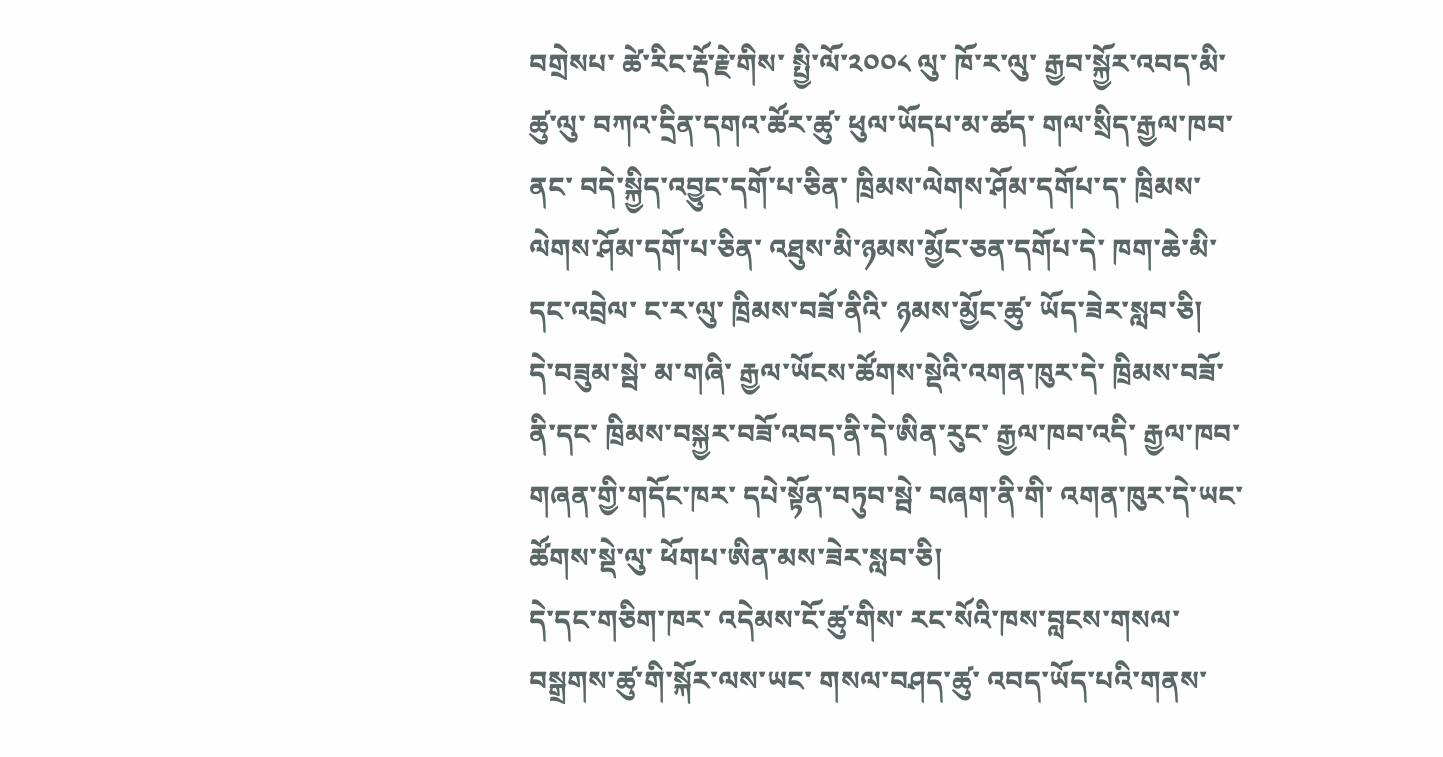བགྲེསཔ་ ཚེ་རིང་རྡོ་རྗེ་གིས་ སྤྱི་ལོ་༢༠༠༨ ལུ་ ཁོ་ར་ལུ་ རྒྱབ་སྐྱོར་འབད་མི་ཚུ་ལུ་ བཀའ་དྲིན་དགའ་ཚོར་ཚུ་ ཕུལ་ཡོདཔ་མ་ཚད་ གལ་སྲིད་རྒྱལ་ཁབ་ནང་ བདེ་སྐྱིད་འབྱུང་དགོ་པ་ཅིན་ ཁྲིམས་ལེགས་ཤོམ་དགོཔ་ད་ ཁྲིམས་ལེགས་ཤོམ་དགོ་པ་ཅིན་ འཐུས་མི་ཉམས་མྱོང་ཅན་དགོཔ་དེ་ ཁག་ཆེ་མི་དང་འབྲེལ་ ང་ར་ལུ་ ཁྲིམས་བཟོ་ནིའི་ ཉམས་མྱོང་ཚུ་ ཡོད་ཟེར་སླབ་ཅི།
དེ་བཟུམ་སྦེ་ མ་གཞི་ རྒྱལ་ཡོངས་ཚོགས་སྡེའི་འགན་ཁུར་དེ་ ཁྲིམས་བཟོ་ནི་དང་ ཁྲིམས་བསྐྱར་བཟོ་འབད་ནི་དེ་ཨིན་རུང་ རྒྱལ་ཁབ་འདི་ རྒྱལ་ཁབ་གཞན་གྱི་གདོང་ཁར་ དཔེ་སྟོན་བཏུབ་སྦེ་ བཞག་ནི་གི་ འགན་ཁུར་དེ་ཡང་ ཚོགས་སྡེ་ལུ་ ཕོགཔ་ཨིན་མས་ཟེར་སླབ་ཅི།
དེ་དང་གཅིག་ཁར་ འདེམས་ངོ་ཚུ་གིས་ རང་སོའི་ཁས་བླངས་གསལ་བསྒྲགས་ཚུ་གི་སྐོར་ལས་ཡང་ གསལ་བཤད་ཚུ་ འབད་ཡོད་པའི་གནས་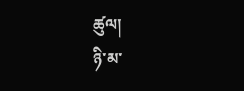ཚུལ།
ཉི་མ་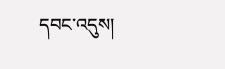དབང་འདུས།